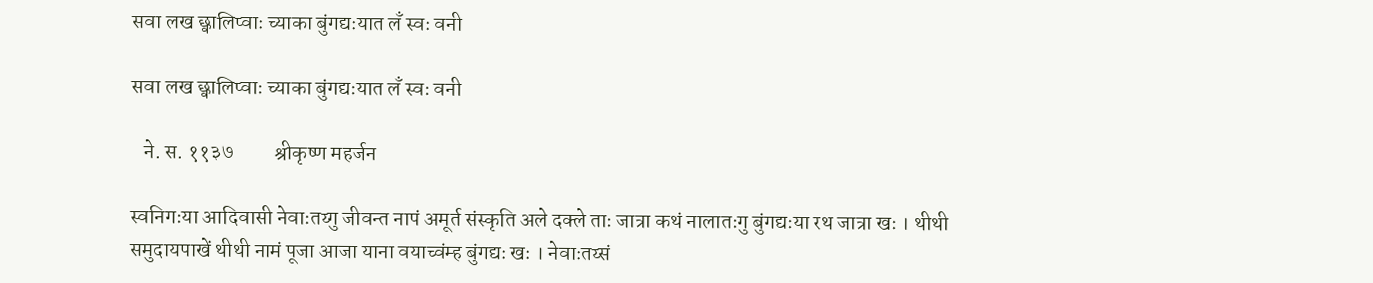सवा लख छ्वालिप्वाः च्याका बुंगद्यःयात लँ स्वः वनी

सवा लख छ्वालिप्वाः च्याका बुंगद्यःयात लँ स्वः वनी

   ने. स. ११३७          श्रीकृष्ण महर्जन

स्वनिगःया आदिवासी नेवाःतय्गु जीवन्त नापं अमूर्त संस्कृति अले दक्ले ताः जात्रा कथं नालातःगु बुंगद्यःया रथ जात्रा खः । थीथी समुदायपाखें थीथी नामं पूजा आजा याना वयाच्वंम्ह बुंगद्यः खः । नेवाःतय्सं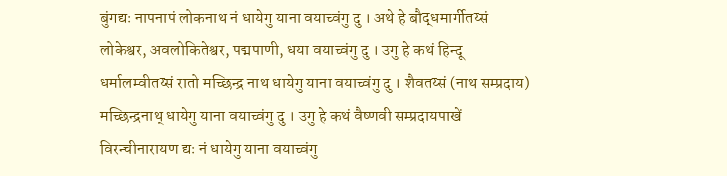बुंगद्यः नापनापं लोकनाथ नं धायेगु याना वयाच्वंगु दु । अथे हे बौद्धमार्गीतय्सं लोकेश्वर, अवलोकितेश्वर, पद्मपाणी, धया वयाच्वंगु दु । उगु हे कथं हिन्दू धर्मालम्वीतय्सं रातो मच्छिन्द्र नाथ धायेगु याना वयाच्वंगु दु । शैवतय्सं (नाथ सम्प्रदाय) मच्छिन्द्रनाथ् धायेगु याना वयाच्वंगु दु । उगु हे कथं वैष्णवी सम्प्रदायपाखें विरन्चीनारायण द्यः नं धायेगु याना वयाच्वंगु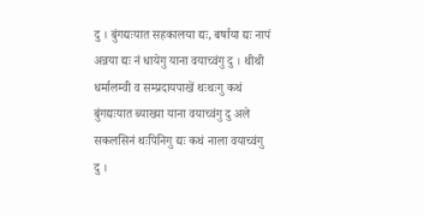दु । बुंगद्यःयात सहकालया द्यः, बर्षाया द्यः नापं अन्नया द्यः नं धायेगु याना वयाच्वंगु दु । थीथी धर्मालम्वी व सम्प्रदायपाखें थःथःगु कथं बुंगद्यःयात ब्याख्या याना वयाच्वंगु दु अले सकलसिनं थःपिनिगु द्यः कथं नाला वयाच्वंगु दु ।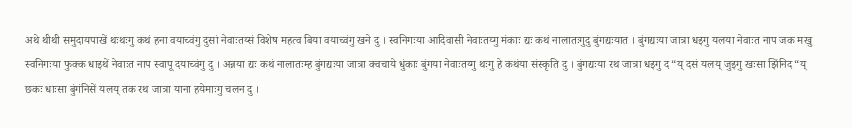अथे थीथी समुदायपाखें थःथःगु कथं हना वयाच्वंगु दुसां नेवाःतय्सं विशेष महत्व बिया वयाच्वंगु खने दु । स्वनिगःया आदिवासी नेवाःतय्गु मंकाः द्यः कथं नालातःगुदु बुंगद्यःयात । बुंगद्यःया जात्रा धइगु यलया नेवाःत नाप जक मखु स्वनिगःया फुक्क धाइथें नेवाःत नाप स्वापू दयाच्वंगु दु । अन्नया द्यः कथं नालातःम्ह बुंगद्यःया जात्रा क्वचाये धुंकाः बुंगया नेवाःतय्गु थःगु हे कथंया संस्कृति दु । बुंगद्यःया रथ जात्रा धइगु द“य् दसं यलय् जुइगु खःसा झिंनिद“य् छकः धाःसा बुंगंनिसें यलय् तक रथ जात्रा याना हयेमाःगु चलन दु ।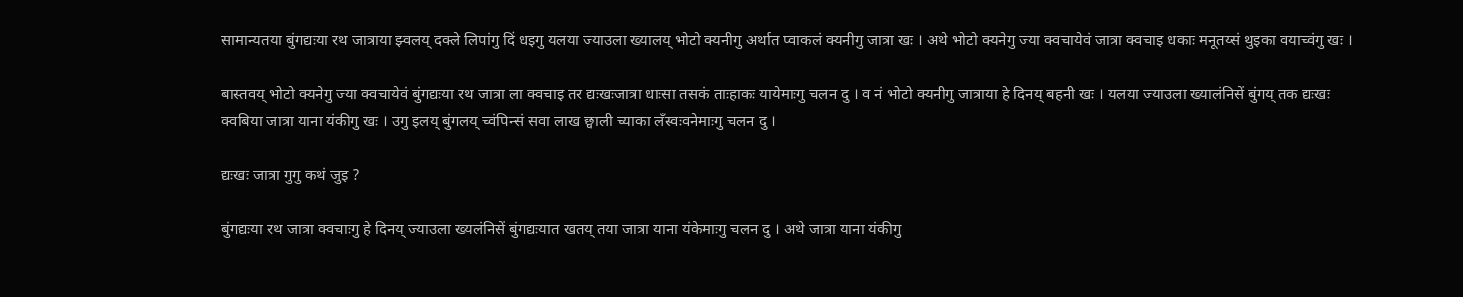सामान्यतया बुंगद्यःया रथ जात्राया झ्वलय् दक्ले लिपांगु दिं धइगु यलया ज्याउला ख्यालय् भोटो क्यनीगु अर्थात प्वाकलं क्यनीगु जात्रा खः । अथे भोटो क्यनेगु ज्या क्वचायेवं जात्रा क्वचाइ धकाः मनूतय्सं थुइका वयाच्वंगु खः ।

बास्तवय् भोटो क्यनेगु ज्या क्वचायेवं बुंगद्यःया रथ जात्रा ला क्वचाइ तर द्यःखःजात्रा धाःसा तसकं ताःहाकः यायेमाःगु चलन दु । व नं भोटो क्यनीगु जात्राया हे दिनय् बहनी खः । यलया ज्याउला ख्यालंनिसें बुंगय् तक द्यःखः क्वबिया जात्रा याना यंकीगु खः । उगु इलय् बुंगलय् च्वंपिन्सं सवा लाख छ्वाली च्याका लँस्वःवनेमाःगु चलन दु ।

द्यःखः जात्रा गुगु कथं जुइ ?

बुंगद्यःया रथ जात्रा क्वचाःगु हे दिनय् ज्याउला ख्यलंनिसें बुंगद्यःयात खतय् तया जात्रा याना यंकेमाःगु चलन दु । अथे जात्रा याना यंकीगु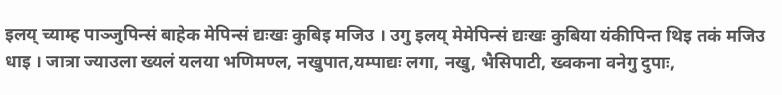इलय् च्याम्ह पाञ्जुपिन्सं बाहेक मेपिन्सं द्यःखः कुबिइ मजिउ । उगु इलय् मेमेपिन्सं द्यःखः कुबिया यंकीपिन्त थिइ तकं मजिउ धाइ । जात्रा ज्याउला ख्यलं यलया भणिमण्ल, नखुपात,यम्पाद्यः लगा, नखु, भैसिपाटी, ख्वकना वनेगु दुपाः,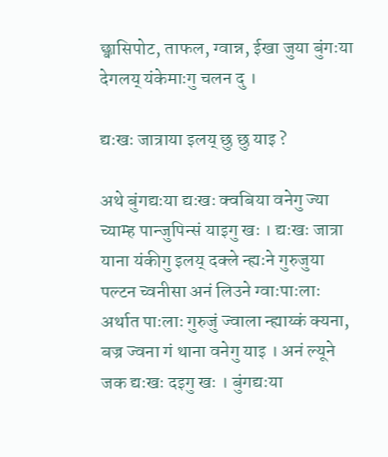छ्वासिपोट, ताफल, ग्वान्न, ईखा जुया बुंगःया देगलय् यंकेमाःगु चलन दु ।

द्यःखः जात्राया इलय् छु छु याइ ?

अथे बुंगद्यःया द्यःखः क्वबिया वनेगु ज्या च्याम्ह पान्जुपिन्सं याइगु खः । द्यःखः जात्रा याना यंकीगु इलय् दक्ले न्ह्यःने गुरुजुया पल्टन च्वनीसा अनं लिउने ग्वाःपाःलाः अर्थात पाःलाः गुरुजुं ज्वाला न्ह्याय्कं क्यना, बज्र ज्वना गं थाना वनेगु याइ । अनं ल्यूने जक द्यःखः दइगु खः । बुंगद्यःया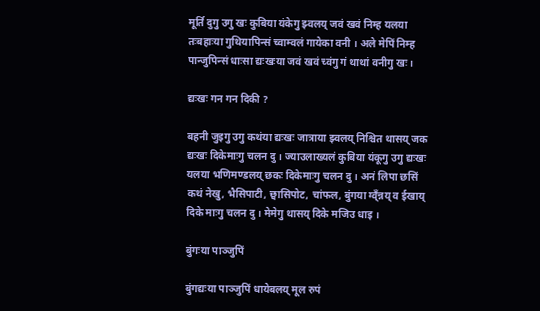मूर्ति दुगु उगु खः कुबिया यंकेगु झ्वलय् जवं खवं निम्ह यलया तःबहाःया गुथियापिन्सं च्वाम्वलं गायेका वनी । अले मेपिं निम्ह पान्जुपिन्सं धाःसा द्यःखःया जवं खवं च्वंगु गं थाथां वनीगु खः ।

द्यःखः गन गन दिकी ?

बहनी जुइगु उगु कथंया द्यःखः जात्राया झ्वलय् निश्चित थासय् जक द्यःखः दिकेमाःगु चलन दु । ज्याउलाख्यलं कुबिया यंकूगु उगु द्यःखः यलया भणिमण्डलय् छकः दिकेमाःगु चलन दु । अनं लिपा छसिं कथं नेखु, भैसिपाटी, छ्वासिपोट, चांफल, बुंगया ग्व्ँन्नय् व ईखाय् दिके माःगु चलन दु । मेमेगु थासय् दिके मजिउ धाइ ।

बुंगःया पाञ्जुपिं

बुंगद्यःया पाञ्जुपिं धायेबलय् मूल रुपं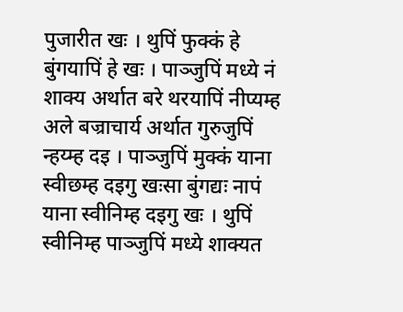पुजारीत खः । थुपिं फुक्कं हे बुंगयापिं हे खः । पाञ्जुपिं मध्ये नं शाक्य अर्थात बरे थरयापिं नीप्यम्ह अले बज्राचार्य अर्थात गुरुजुपिं न्हय्म्ह दइ । पाञ्जुपिं मुक्कं याना स्वीछम्ह दइगु खःसा बुंगद्यः नापं याना स्वीनिम्ह दइगु खः । थुपिं स्वीनिम्ह पाञ्जुपिं मध्ये शाक्यत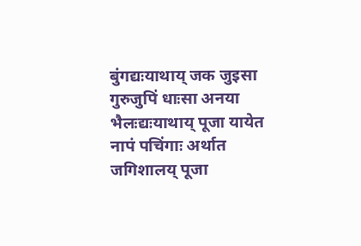बुंगद्यःयाथाय् जक जुइसा गुरुजुपिं धाःसा अनया भैलःद्यःयाथाय् पूजा यायेत नापं पचिंगाः अर्थात जगिशालय् पूजा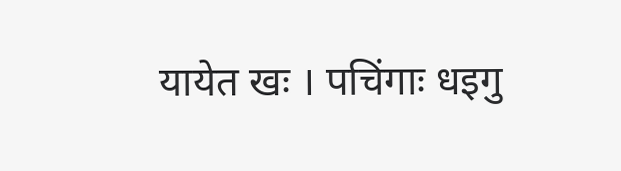यायेत खः । पचिंगाः धइगु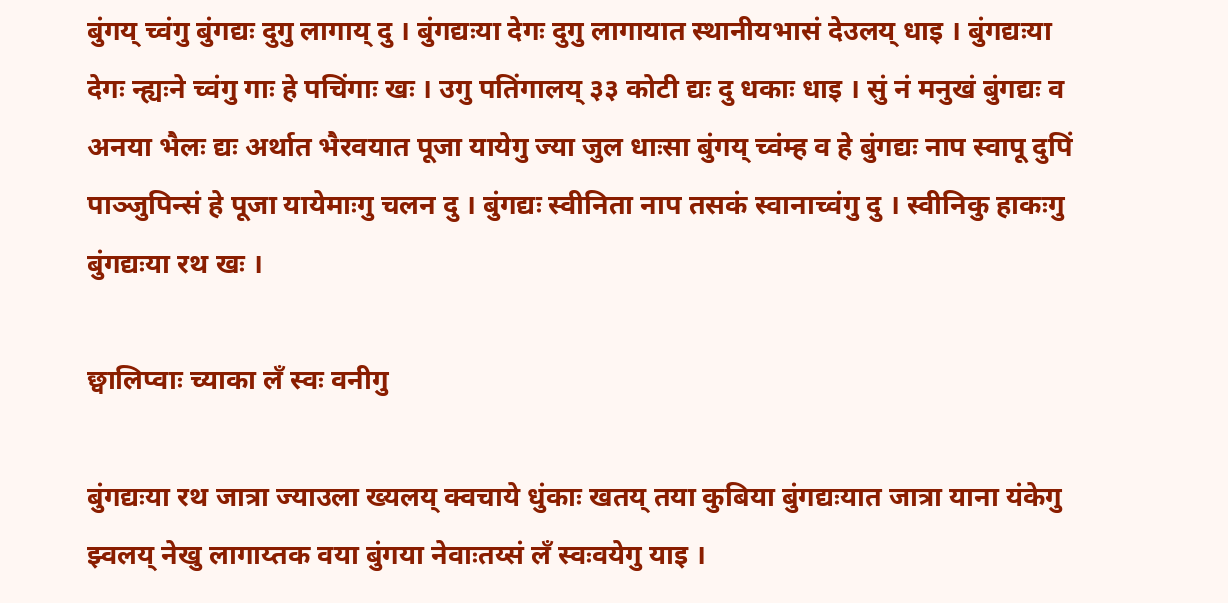बुंगय् च्वंगु बुंगद्यः दुगु लागाय् दु । बुंगद्यःया देगः दुगु लागायात स्थानीयभासं देउलय् धाइ । बुंगद्यःया देगः न्ह्यःने च्वंगु गाः हे पचिंगाः खः । उगु पतिंगालय् ३३ कोटी द्यः दु धकाः धाइ । सुं नं मनुखं बुंगद्यः व अनया भैलः द्यः अर्थात भैरवयात पूजा यायेगु ज्या जुल धाःसा बुंगय् च्वंम्ह व हे बुंगद्यः नाप स्वापू दुपिं पाञ्जुपिन्सं हे पूजा यायेमाःगु चलन दु । बुंगद्यः स्वीनिता नाप तसकं स्वानाच्वंगु दु । स्वीनिकु हाकःगु बुंगद्यःया रथ खः ।

छ्वालिप्वाः च्याका लँ स्वः वनीगु

बुंगद्यःया रथ जात्रा ज्याउला ख्यलय् क्वचाये धुंकाः खतय् तया कुबिया बुंगद्यःयात जात्रा याना यंकेगु झ्वलय् नेखु लागाय्तक वया बुंगया नेवाःतय्सं लँ स्वःवयेगु याइ ।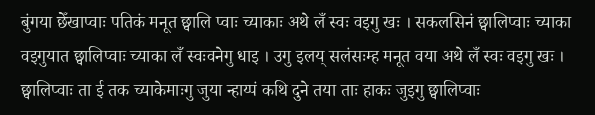बुंगया छेँखाप्वाः पतिकं मनूत छ्वालि प्वाः च्याकाः अथे लँ स्वः वइगु खः । सकलसिनं छ्वालिप्वाः च्याका वइगुयात छ्वालिप्वाः च्याका लँ स्वःवनेगु धाइ । उगु इलय् सलंसःम्ह मनूत वया अथे लँ स्वः वइगु खः । छ्वालिप्वाः ता ई तक च्याकेमाःगु जुया न्हाय्पं कथि दुने तया ताः हाकः जुइगु छ्वालिप्वाः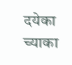दयेका च्याका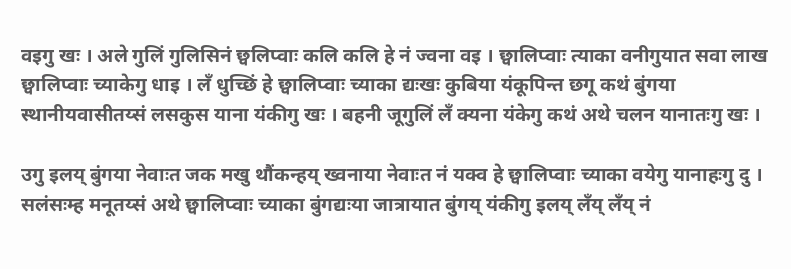वइगु खः । अले गुलिं गुलिसिनं छ्वलिप्वाः कलि कलि हे नं ज्वना वइ । छ्वालिप्वाः त्याका वनीगुयात सवा लाख छ्वालिप्वाः च्याकेगु धाइ । लँ धुच्छिं हे छ्वालिप्वाः च्याका द्यःखः कुबिया यंकूपिन्त छगू कथं बुंगया स्थानीयवासीतय्सं लसकुस याना यंकीगु खः । बहनी जूगुलिं लँ क्यना यंकेगु कथं अथे चलन यानातःगु खः ।

उगु इलय् बुंगया नेवाःत जक मखु थौंकन्हय् ख्वनाया नेवाःत नं यक्व हे छ्वालिप्वाः च्याका वयेगु यानाहःगु दु । सलंसःम्ह मनूतय्सं अथे छ्वालिप्वाः च्याका बुंगद्यःया जात्रायात बुंगय् यंकीगु इलय् लँय् लँय् नं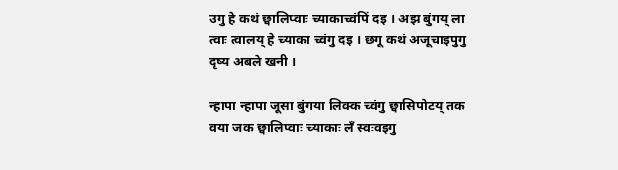उगु हे कथं छ्वालिप्वाः च्याकाच्वंपिं दइ । अझ बुंगय् ला त्वाः त्वालय् हे च्याका च्वंगु दइ । छगू कथं अजूचाइपुगु दृष्य अबले खनी ।

न्हापा न्हापा जूसा बुंगया लिक्क च्वंगु छ्वासिपोटय् तक वया जक छ्वालिप्वाः च्याकाः लँ स्वःवइगु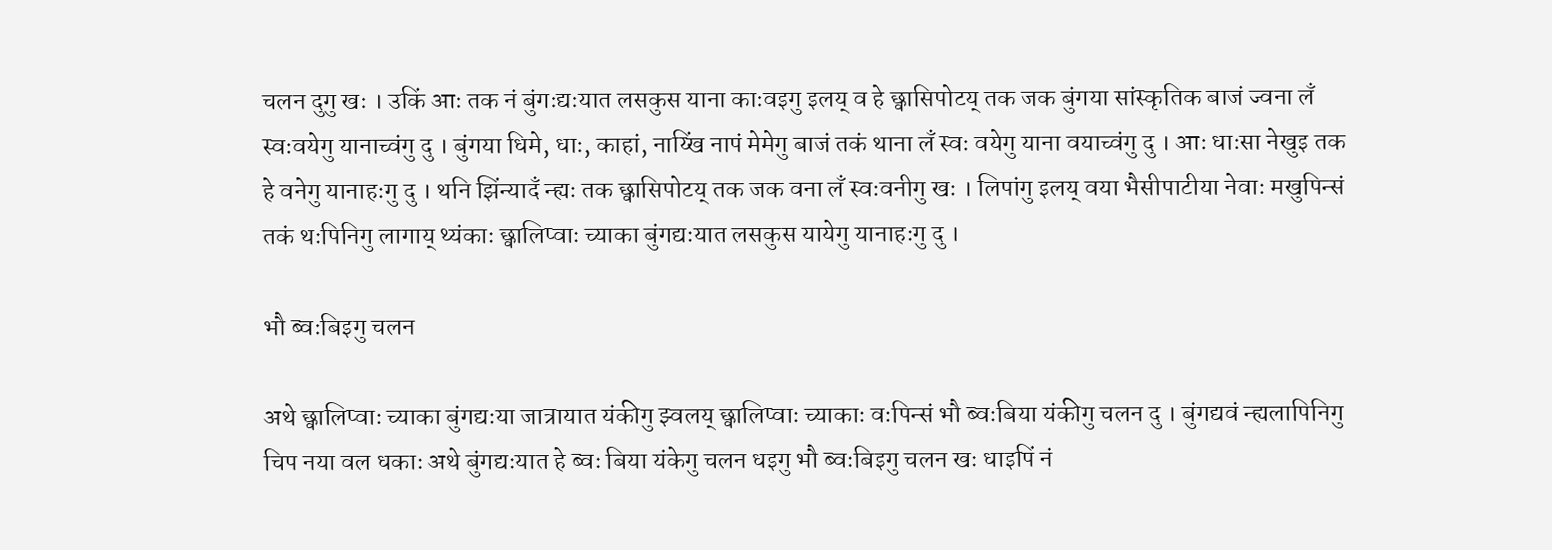चलन दुगु खः । उकिं आः तक नं बुंगःद्यःयात लसकुस याना काःवइगु इलय् व हे छ्वासिपोटय् तक जक बुंगया सांस्कृतिक बाजं ज्वना लँ स्वःवयेगु यानाच्वंगु दु । बुंगया धिमे, धाः, काहां, नाय्खिं नापं मेमेगु बाजं तकं थाना लँ स्वः वयेगु याना वयाच्वंगु दु । आः धाःसा नेखुइ तक हे वनेगु यानाहःगु दु । थनि झिंन्यादँ न्ह्यः तक छ्वासिपोटय् तक जक वना लँ स्वःवनीगु खः । लिपांगु इलय् वया भैसीपाटीया नेवाः मखुपिन्सं तकं थःपिनिगु लागाय् थ्यंकाः छ्वालिप्वाः च्याका बुंगद्यःयात लसकुस यायेगु यानाहःगु दु ।

भौ ब्वःबिइगु चलन

अथे छ्वालिप्वाः च्याका बुंगद्यःया जात्रायात यंकीगु झ्वलय् छ्वालिप्वाः च्याकाः वःपिन्सं भौ ब्वःबिया यंकीगु चलन दु । बुंगद्यवं न्ह्यलापिनिगु चिप नया वल धकाः अथे बुंगद्यःयात हे ब्वः बिया यंकेगु चलन धइगु भौ ब्वःबिइगु चलन खः धाइपिं नं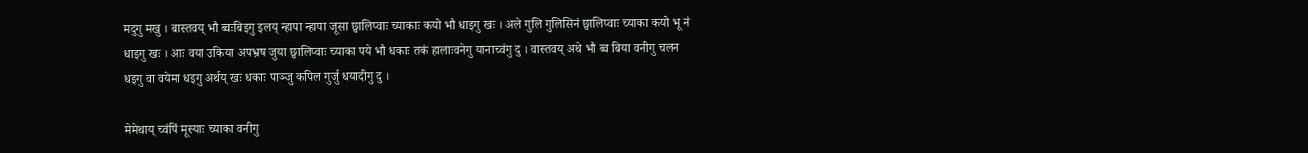मदुगु मखु । बास्तवय् भौ ब्वःबिइगु इलय् न्हापा न्हापा जूसा छ्वालिप्वाः च्याकाः कयो भौ धाइगु खः । अले गुलि गुलिसिनं छ्वालिप्वाः च्याका कयो भू नं धाइगु खः । आः वया उकिया अपभ्रष जुया छ्वालिप्वाः च्याका पये भौ धकाः तकं हालाःवनेगु यानाच्वंगु दु । वास्तवय् अथे भौ ब्व बिया वनीगु चलन धइगु वा वयेमा धइगु अर्थय् खः धकाः पाञ्जु कपिल गुर्जु धयादीगु दु ।

मेमेथाय् च्वंपिं मूस्याः च्याका वनीगु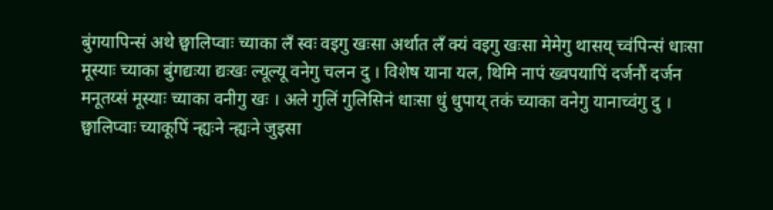बुंगयापिन्सं अथे छ्वालिप्वाः च्याका लँ स्वः वइगु खःसा अर्थात लँ क्यं वइगु खःसा मेमेगु थासय् च्वंपिन्सं धाःसा मूस्याः च्याका बुंगद्यःया द्यःखः ल्यूल्यू वनेगु चलन दु । विशेष याना यल, थिमि नापं ख्वपयापिं दर्जनौं दर्जन मनूतय्सं मूस्याः च्याका वनीगु खः । अले गुलिं गुलिसिनं धाःसा धुं धुपाय् तकं च्याका वनेगु यानाच्वंगु दु । छ्वालिप्वाः च्याकूपिं न्ह्यःने न्ह्यःने जुइसा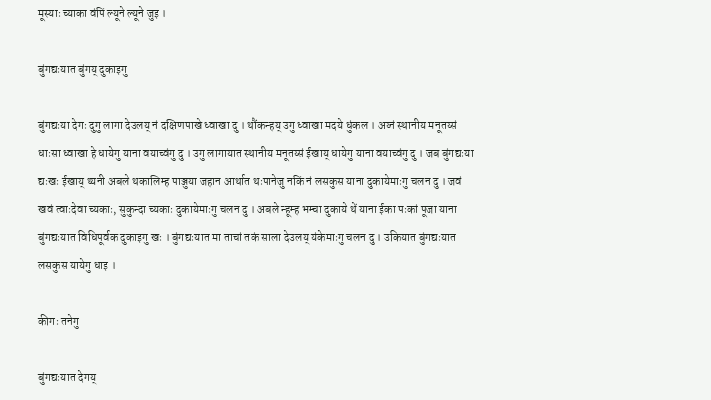मूस्याः च्याका वंपिं ल्यूने ल्यूने जुइ ।

बुंगद्यःयात बुंगय् दुकाइगु

बुंगद्यःया देगः दुगु लागा देउलय् नं दक्षिणपाखे ध्वाखा दु । थौंकन्हय् उगु ध्वाखा मदये धुंकल । अय्नं स्थानीय मनूतय्सं धाःसा ध्वाखा हे धायेगु याना वयाच्वंगु दु । उगु लागायात स्थानीय मनूतय्सं ईखाय् धायेगु याना वयाच्वंगु दु । जब बुंगद्यःया द्यःखः ईखाय् थ्यनी अबले थकालिम्ह पाञ्जुया जहान आर्थात थःपानेजु नकिं नं लसकुस याना दुकायेमाःगु चलन दु । जवं खवं त्वाःदेवा च्यकाः, सुकुन्दा च्यकाः दुकायेमाःगु चलन दु । अबले न्हूम्ह भम्चा दुकाये थें याना ईका पःकां पूजा याना बुंगद्यःयात विधिपूर्वक दुकाइगु खः । बुंगद्यःयात मा ताचां तकं साला देउलय् यंकेमाःगु चलन दु । उकियात बुंगद्यःयात लसकुस यायेगु धाइ ।

कीगः तनेगु

बुंगद्यःयात देगय्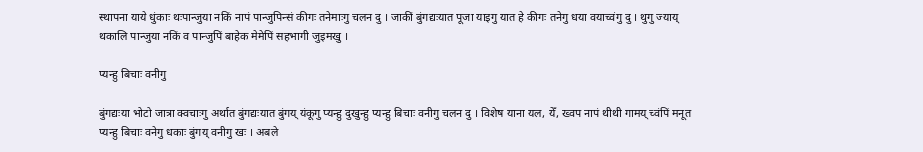स्थापना याये धुंकाः थःपान्जुया नकिं नापं पान्जुपिन्सं कीगः तनेमाःगु चलन दु । जाकीं बुंगद्यःयात पूजा याइगु यात हे कीगः तनेगु धया वयाच्वंगु दु । थुगु ज्याय् थकालि पान्जुया नकिं व पान्जुपिं बाहेक मेमेपिं सहभागी जुइमखु ।

प्यन्हु बिचाः वनीगु

बुंगद्यःया भोटो जात्रा क्वचाःगु अर्थात बुंगद्यःयात बुंगय् यंकूगु प्यन्हु दुखुन्हु प्यन्हु बिचाः वनीगु चलन दु । विशेष याना यल, येँ, ख्वप नापं थीथी गामय् च्वंपिं मनूत प्यन्हु बिचाः वनेगु धकाः बुंगय् वनीगु खः । अबले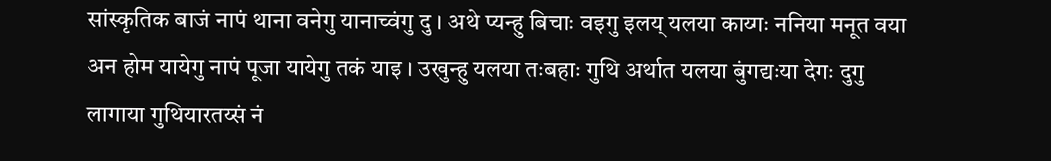सांस्कृतिक बाजं नापं थाना वनेगु यानाच्वंगु दु । अथे प्यन्हु बिचाः वइगु इलय् यलया काय्गः ननिया मनूत वया अन होम यायेगु नापं पूजा यायेगु तकं याइ । उखुन्हु यलया तःबहाः गुथि अर्थात यलया बुंगद्यःया देगः दुगु लागाया गुथियारतय्सं नं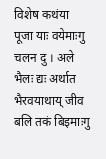विशेष कथंया पूजा याः वयेमाःगु चलन दु । अले भैलः द्यः अर्थात भैरवयाथाय् जीव बलि तकं बिइमाःगु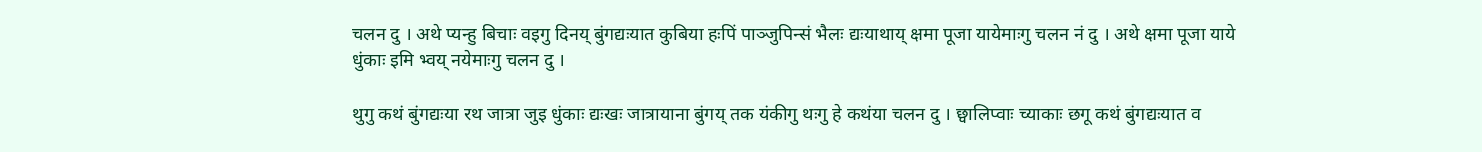चलन दु । अथे प्यन्हु बिचाः वइगु दिनय् बुंगद्यःयात कुबिया हःपिं पाञ्जुपिन्सं भैलः द्यःयाथाय् क्षमा पूजा यायेमाःगु चलन नं दु । अथे क्षमा पूजा याये धुंकाः इमि भ्वय् नयेमाःगु चलन दु ।

थुगु कथं बुंगद्यःया रथ जात्रा जुइ धुंकाः द्यःखः जात्रायाना बुंगय् तक यंकीगु थःगु हे कथंया चलन दु । छ्वालिप्वाः च्याकाः छगू कथं बुंगद्यःयात व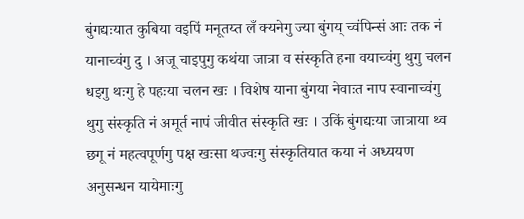बुंगद्यःयात कुबिया वइपिं मनूतय्त लँ क्यनेगु ज्या बुंगय् च्वंपिन्सं आः तक नं यानाच्वंगु दु । अजू चाइपुगु कथंया जात्रा व संस्कृति हना वयाच्वंगु थुगु चलन धइगु थःगु हे पहःया चलन खः । विशेष याना बुंगया नेवाःत नाप स्वानाच्वंगु थुगु संस्कृति नं अमूर्त नापं जीवीत संस्कृति खः । उकिं बुंगद्यःया जात्राया थ्व छगू नं महत्वपूर्णगु पक्ष खःसा थज्वःगु संस्कृतियात कया नं अध्ययण अनुसन्धन यायेमाःगु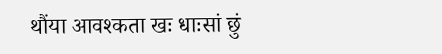थौंया आवश्कता खः धाःसां छुं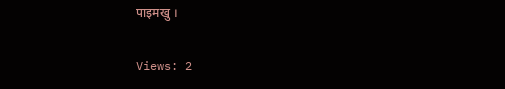पाइमखु ।

Views: 2